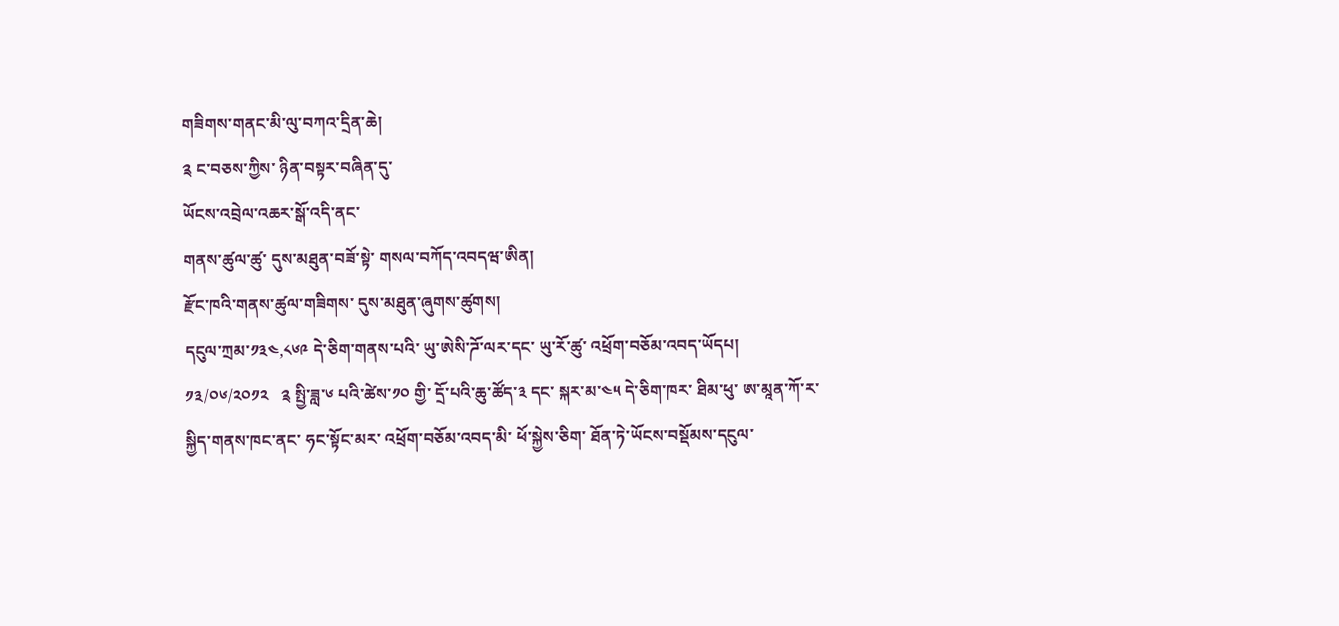གཟིགས་གནང་མི་ལུ་བཀའ་དྲིན་ཆེ།
༉ ང་བཅས་ཀྱིས་ ཉིན་བསྟར་བཞིན་དུ་
ཡོངས་འབྲེལ་འཆར་སྒོ་འདི་ནང་
གནས་ཚུལ་ཚུ་ དུས་མཐུན་བཟོ་སྟེ་ གསལ་བཀོད་འབདཝ་ཨིན།
རྫོང་ཁའི་གནས་ཚུལ་གཟིགས་ དུས་མཐུན་ཞུགས་ཚུགས།
དངུལ་ཀྲམ་༡༣༤,༨༦༩ དེ་ཅིག་གནས་པའི་ ཡུ་ཨེསི་ཌོ་ལར་དང་ ཡུ་རོ་ཚུ་ འཕྲོག་བཅོམ་འབད་ཡོདཔ།
༡༣/༠༦/༢༠༡༢   ༉ སྤྱི་ཟླ་༦ པའི་ཚེས་༡༠ གྱི་ དྲོ་པའི་ཆུ་ཚོད་༣ དང་ སྐར་མ་༤༥ དེ་ཅིག་ཁར་ ཐིམ་ཕུ་ ཨ་མཱན་ཀོ་ར་སྐྱིད་གནས་ཁང་ནང་ ཧང་སྟོང་མར་ འཕྲོག་བཅོམ་འབད་མི་ ཕོ་སྐྱེས་ཅིག་ ཐོན་ཏེ་ཡོངས་བསྡོམས་དངུལ་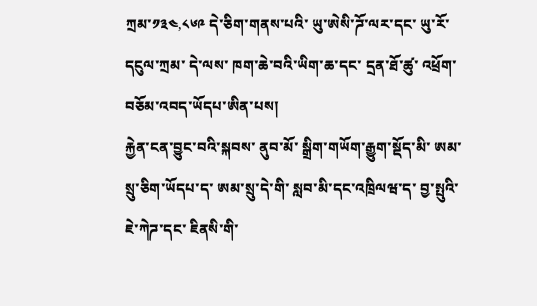ཀྲམ་༡༣༤,༨༦༩ དེ་ཅིག་གནས་པའི་ ཡུ་ཨེསི་ཌོ་ལར་དང་ ཡུ་རོ་ དངུལ་ཀྲམ་ དེ་ལས་ ཁག་ཆེ་བའི་ཡིག་ཆ་དང་ དྲན་ཐོ་ཚུ་ འཕྲོག་བཅོམ་འབད་ཡོདཔ་ཨིན་པས།
རྐྱེན་ངན་བྱུང་བའི་སྐབས་ ནུབ་མོ་ སྒྲིག་གཡོག་རྒྱུག་སྡོད་མི་ ཨམ་སྲུ་ཅིག་ཡོདཔ་ད་ ཨམ་སྲུ་དེ་གི་ སླབ་མི་དང་འཁྲིལཝ་ད་ བྱ་སྤུའི་ཇེ་ཀེཌ་དང་ ཇིནསི་གི་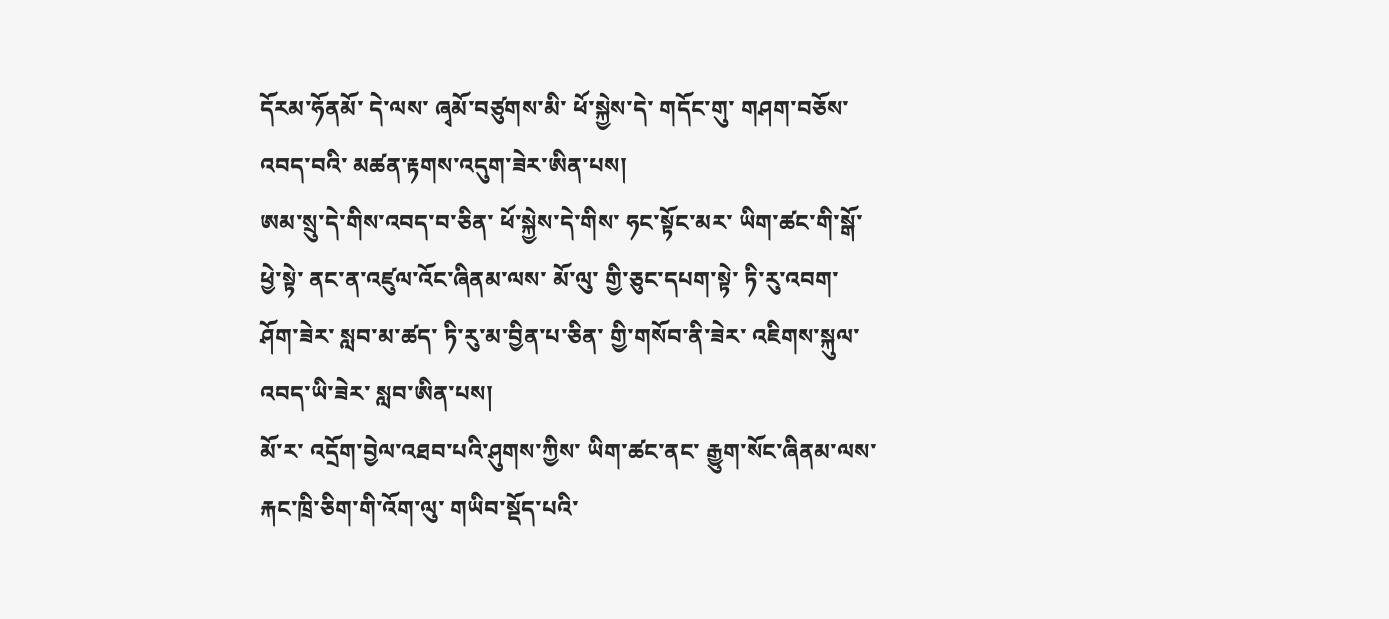དོརམ་ཧོནམོ་ དེ་ལས་ ཞྭམོ་བཙུགས་མི་ ཕོ་སྐྱེས་དེ་ གདོང་གུ་ གཤག་བཅོས་འབད་བའི་ མཚན་རྟགས་འདུག་ཟེར་ཨིན་པས།
ཨམ་སྲུ་དེ་གིས་འབད་བ་ཅིན་ ཕོ་སྐྱེས་དེ་གིས་ ཧང་སྟོང་མར་ ཡིག་ཚང་གི་སྒོ་ཕྱེ་སྟེ་ ནང་ན་འཛུལ་འོང་ཞིནམ་ལས་ མོ་ལུ་ གྱི་ཅུང་དཔག་སྟེ་ ཏི་རུ་འབག་ཤོག་ཟེར་ སླབ་མ་ཚད་ ཏི་རུ་མ་བྱིན་པ་ཅིན་ གྱི་གསོབ་ནི་ཟེར་ འཇིགས་སྐུལ་འབད་ཡི་ཟེར་ སླབ་ཨིན་པས།
མོ་ར་ འདྲོག་བྱེལ་འཐབ་པའི་ཤུགས་ཀྱིས་ ཡིག་ཚང་ནང་ རྒྱུག་སོང་ཞིནམ་ལས་ རྐང་ཁྲི་ཅིག་གི་འོག་ལུ་ གཡིབ་སྡོད་པའི་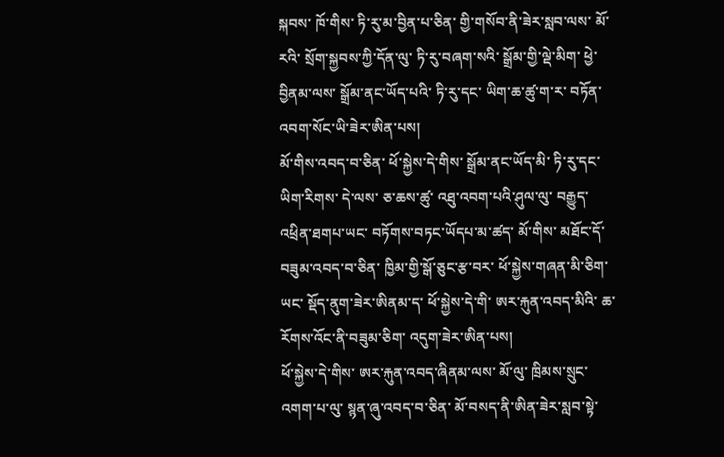སྐབས་ ཁོ་གིས་ ཏི་རུ་མ་བྱིན་པ་ཅིན་ གྱི་གསོབ་ནི་ཟེར་སླབ་ལས་ མོ་རའི་ སྲོག་སྐྱབས་ཀྱི་དོན་ལུ་ ཏི་རུ་བཞག་སའི་ སྒྲོམ་གྱི་ལྡེ་མིག་ ཕྱེ་བྱིནམ་ལས་ སྒྲོམ་ནང་ཡོད་པའི་ ཏི་རུ་དང་ ཡིག་ཆ་ཚུ་ག་ར་ བཏོན་འབག་སོང་ཡི་ཟེར་ཨིན་པས།
མོ་གིས་འབད་བ་ཅིན་ ཕོ་སྐྱེས་དེ་གིས་ སྒྲོམ་ནང་ཡོད་མི་ ཏི་རུ་དང་ ཡིག་རིགས་ དེ་ལས་ ཅ་ཆས་ཚུ་ འཐུ་འབག་པའི་ཤུལ་ལུ་ བརྒྱུད་འཕྲིན་ཐགཔ་ཡང་ བཏོགས་བཏང་ཡོདཔ་མ་ཚད་ མོ་གིས་ མཐོང་དོ་བཟུམ་འབད་བ་ཅིན་ ཁྱིམ་གྱི་སྒོ་ཅུང་རྩ་བར་ ཕོ་སྐྱེས་གཞན་མི་ཅིག་ཡང་ སྡོད་ནུག་ཟེར་ཨིནམ་ད་ ཕོ་སྐྱེས་དེ་གི་ ཨར་རྐུན་འབད་མིའི་ ཆ་རོགས་འོང་ནི་བཟུམ་ཅིག་ འདུག་ཟེར་ཨིན་པས།
ཕོ་སྐྱེས་དེ་གིས་ ཨར་རྐུན་འབད་ཞིནམ་ལས་ མོ་ལུ་ ཁྲིམས་སྲུང་འགག་པ་ལུ་ སྙན་ཞུ་འབད་བ་ཅིན་ མོ་བསད་ནི་ཨིན་ཟེར་སླབ་སྟེ་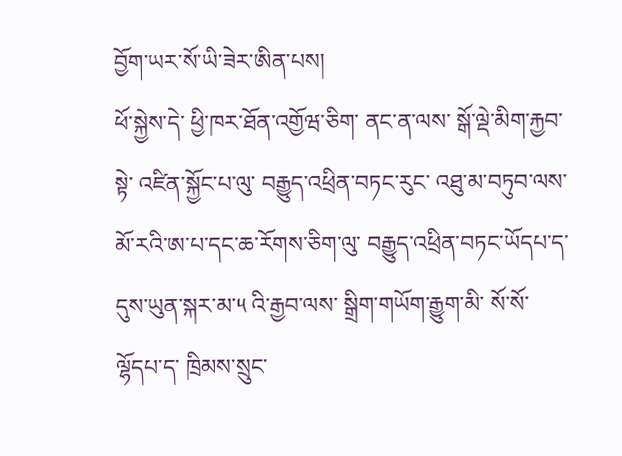བྱོག་ཡར་སོ་ཡི་ཟེར་ཨིན་པས།
ཕོ་སྐྱེས་དེ་ ཕྱི་ཁར་ཐོན་འགྱོཝ་ཅིག་ ནང་ན་ལས་ སྒོ་ལྡེ་མིག་རྐྱབ་སྟེ་ འཛིན་སྐྱོང་པ་ལུ་ བརྒྱུད་འཕྲིན་བཏང་རུང་ འཐུ་མ་བཏུབ་ལས་ མོ་རའི་ཨ་པ་དང་ཆ་རོགས་ཅིག་ལུ་ བརྒྱུད་འཕྲིན་བཏང་ཡོདཔ་ད་ དུས་ཡུན་སྐར་མ་༥ འི་རྒྱབ་ལས་ སྒྲིག་གཡོག་རྒྱུག་མི་ སོ་སོ་ལྷོདཔ་ད་ ཁྲིམས་སྲུང་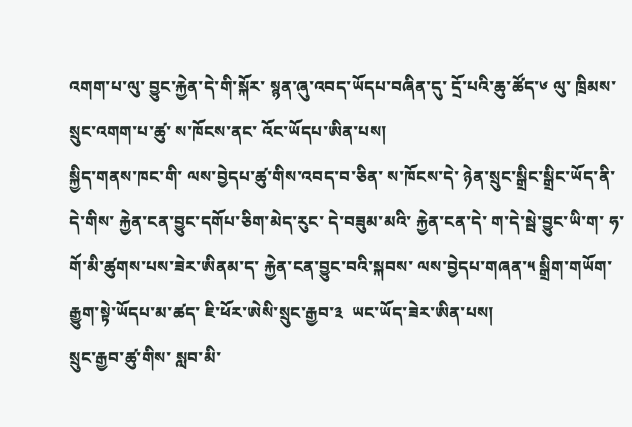འགག་པ་ལུ་ བྱུང་རྐྱེན་དེ་གི་སྐོར་ སྙན་ཞུ་འབད་ཡོདཔ་བཞིན་དུ་ དྲོ་པའི་ཆུ་ཚོད་༦ ལུ་ ཁྲིམས་སྲུང་འགག་པ་ཚུ་ ས་ཁོངས་ནང་ འོང་ཡོདཔ་ཨིན་པས།
སྐྱིད་གནས་ཁང་གི་ ལས་བྱེདཔ་ཚུ་གིས་འབད་བ་ཅིན་ ས་ཁོངས་དེ་ ཉེན་སྲུང་སྒྲིང་སྒྲིང་ཡོད་ནི་དེ་གིས་ རྐྱེན་ངན་བྱུང་དགོཔ་ཅིག་མེད་རུང་ དེ་བཟུམ་མའི་ རྐྱེན་ངན་དེ་ ག་དེ་སྦེ་བྱུང་ཡི་ག་ ཧ་གོ་མི་ཚུགས་པས་ཟེར་ཨིནམ་ད་ རྐྱེན་ངན་བྱུང་བའི་སྐབས་ ལས་བྱེདཔ་གཞན་༥ སྒྲིག་གཡོག་རྒྱུག་སྟེ་ཡོདཔ་མ་ཚད་ ཇི་ཕོར་ཨེསི་སྲུང་རྒྱབ་༣  ཡང་ཡོད་ཟེར་ཨིན་པས།
སྲུང་རྒྱབ་ཚུ་གིས་ སླབ་མི་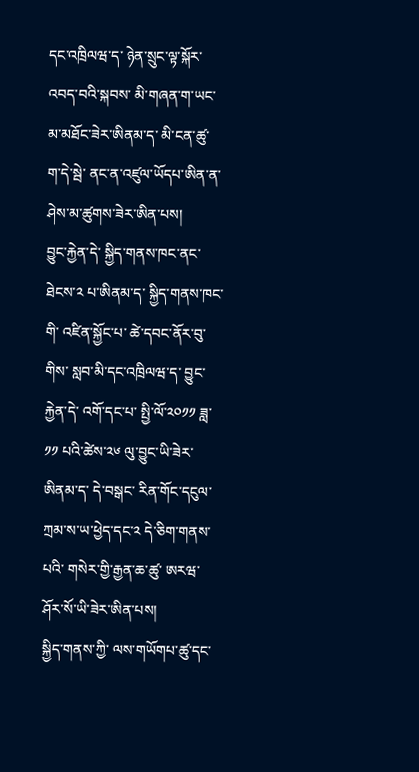དང་འཁྲིལཝ་ད་ ཉེན་སྲུང་ལྟ་སྐོར་འབད་བའི་སྐབས་ མི་གཞན་ག་ཡང་ མ་མཐོང་ཟེར་ཨིནམ་ད་ མི་ངན་ཚུ་ ག་དེ་སྦེ་ ནང་ན་འཛུལ་ཡོདཔ་ཨིན་ན་ ཤེས་མ་ཚུགས་ཟེར་ཨིན་པས།
བྱུང་རྐྱེན་དེ་ སྐྱིད་གནས་ཁང་ནང་ ཐེངས་༢ པ་ཨིནམ་ད་ སྐྱིད་གནས་ཁང་གི་ འཛིན་སྐྱོང་པ་ ཚེ་དབང་ནོར་བུ་གིས་ སླབ་མི་དང་འཁྲིལཝ་ད་ བྱུང་རྐྱེན་དེ་ འགོ་དང་པ་ སྤྱི་ལོ་༢༠༡༡ ཟླ་༡༡ པའི་ཚེས་༢༦ ལུ་བྱུང་ཡི་ཟེར་ཨིནམ་ད་ དེ་བསྒང་ རིན་གོང་དངུལ་ཀྲམ་ས་ཡ་ཕྱེད་དང་༢ དེ་ཅིག་གནས་པའི་ གསེར་གྱི་རྒྱན་ཆ་ཚུ་ ཨརཝ་ཤོར་སོ་ཡི་ཟེར་ཨིན་པས།
སྐྱིད་གནས་ཀྱི་ ལས་གཡོགཔ་ཚུ་དང་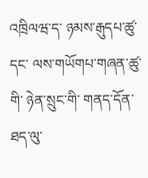འཁྲིལཝ་ད་ ཉམས་རྒུདཔ་ཚུ་དང་ ལས་གཡོགཔ་གཞན་ཚུ་གི་ ཉེན་སྲུང་གི་ གནད་དོན་ཐད་ལུ་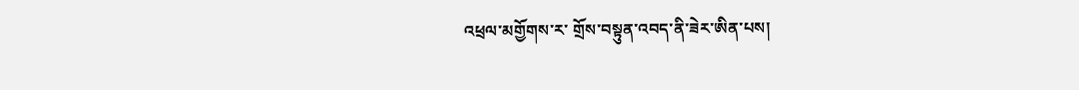འཕྲལ་མགྱོགས་ར་ གྲོས་བསྟུན་འབད་ནི་ཟེར་ཨིན་པས།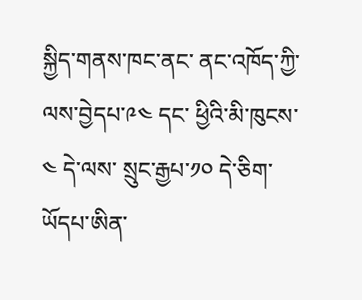སྐྱིད་གནས་ཁང་ནང་ ནང་འཁོད་ཀྱི་ལས་བྱེདཔ་༩༤ དང་ ཕྱིའི་མི་ཁུངས་༤ དེ་ལས་ སྲུང་རྒྱཔ་༡༠ དེ་ཅིག་ ཡོདཔ་ཨིན་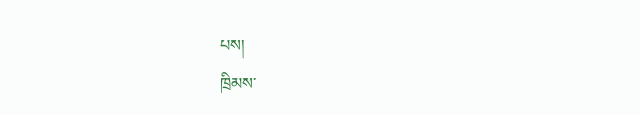པས།
ཁྲིམས་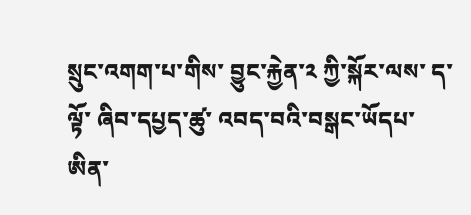སྲུང་འགག་པ་གིས་ བྱུང་རྐྱེན་༢ ཀྱི་སྐོར་ལས་ ད་ལྟོ་ ཞིབ་དཔྱད་ཚུ་ འབད་བའི་བསྒང་ཡོདཔ་ཨིན་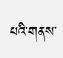པའི་གནས་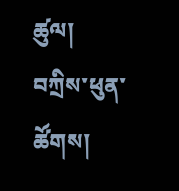ཚུལ།
བཀྲིས་ཕུན་ཚོགས།